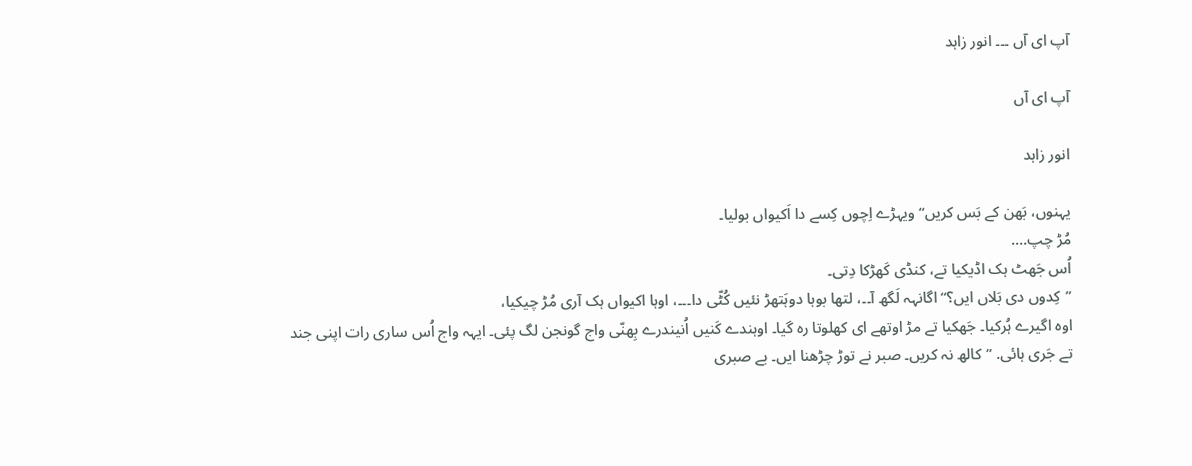آپ ای آں ۔۔۔ انور زاہد

آپ ای آں

انور زاہد

یہنوں، بَھن کے بَس کریں“ ویہڑے اِچوں کِسے دا اَکیواں بولیا۔
مُڑ چپ….
اُس جَھٹ ہک اڈیکیا تے، کنڈی کَھڑکا دِتی۔
”کِدوں دی بَلاں ایں؟“ اگانہہ لَگھ آ۔۔، لتھا بوہا دوہَتھڑ نئیں کُٹّی دا۔۔۔، اوہا اکیواں ہک آری مُڑ چیکیا،
اوہ اگیرے ہُرکیا۔ جَھکیا تے مڑ اوتھے ای کھلوتا رہ گیا۔ اوہندے کَنیں اُنیندرے بِھنّی واج گونجن لگ پئی۔ ایہہ واج اُس ساری رات اپنی جند تے جَری ہائی. ”کالھ نہ کریں۔ صبر نے توڑ چڑھنا ایں۔ بے صبری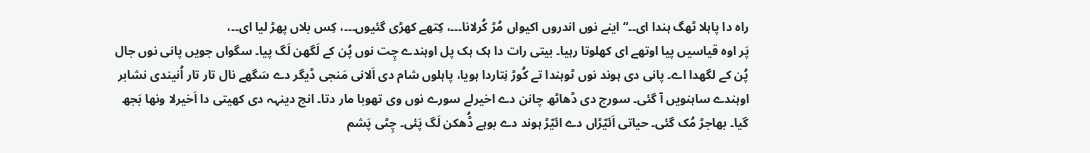راہ دا پاہلا ٹھگ ہندا ای۔۔“ اینے نوں اندروں اکیواں مُڑ کُرلانا۔۔۔، کِتھے کھڑی گئیوں۔۔۔، کِس بلاں پھڑ لیا ای۔۔،
پَر اوہ قیاسیں پیا اوتھے ای کھلوتا رہیا۔ بیتی رات دا ہک ہک پل اوہندے چِت نوں پُن کے لَگھن لَگ پیا۔ سگواں جویں پانی نوں جال پُن کے لگھدا اے۔ پانی دی ہوند نوں ٹوہندا تے کُوڑ نِتاردا ہویا، پاہلوں شام دی اَلانی مَنجی ڈیگر دے سَگھے نال تار تار اُنیندی نشابر اوہندے ساہنویں آ گئی۔ سورج دی ڈھاٹھ چانن دے اخیرلے سورے نوں وی تھوبا مار دتا۔ انج دینہہ دی کھیتی دا اَخیرلا ونھا بَجھ گیا۔ بھاجڑ مُک گئی۔ حیاتی اَئیّڑاں دے ائیّڑ ہوند دے بوہے ڈُھکن لَگ پَئی۔ چِٹی پَشم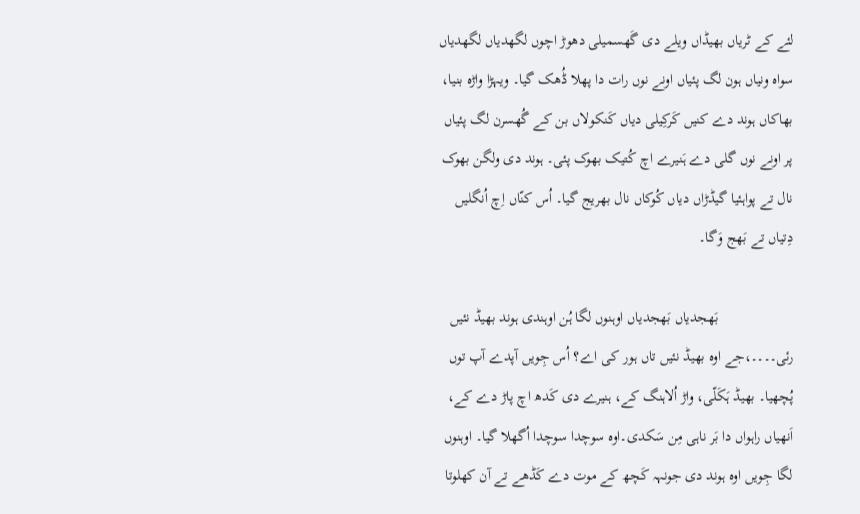لئے کے ٹریاں بھیڈاں ویلے دی گَھسمیلی دھوڑ اچوں لگھدیاں لگھدیاں سواہ ونیاں ہون لگ پئیاں اونے نوں رات دا پھلا ڈُھک گیا۔ ویہڑا واڑہ بنیا، بھاکاں ہوند دے کنیں کَرکِیلی دیاں کَنکولاں بن کے گُھسرن لگ پئیاں پر اونے نوں گلی دے ہَنیرے اچ کُتیک بھوک پئی۔ ہوند دی ولگن بھوک نال تے پواہئیا گیڈڑاں دیاں کُوکاں نال بھریج گیا۔ اُس کنّاں اِچ اُنگلیں دِتیاں تے بَھج وَگا۔

                    بَھجدیاں بَھجدیاں اوہنوں لگا ہُن اوہندی ہوند بھیڈ نئیں رئی۔۔۔۔،جے اوہ بھیڈ نئیں تاں ہور کی اے؟ اُس جِویں آپدے آپ توں پُچھیا۔ بھیڈ ہَکَلّی، واڑ اُلاہنگ کے، ہنیرے دی کَدھ اچ پاڑ دے کے، اَنھیاں راہواں دا بَر ناہی مِن سَکدی۔اوہ سوچدا سوچدا اُگھلا گیا۔ اوہنوں لگا جِویں اوہ ہوند دی جونہہ کَچھ کے موت دے کَڈھے تے آن کھلوتا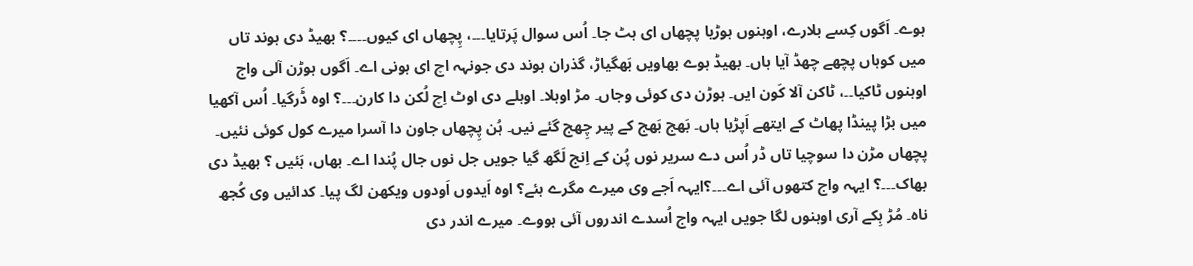ہوے۔ اَگوں کِسے بلارے، اوہنوں ہوڑیا پچھاں ای ہٹ جا۔ اُس سوال پَرتایا۔۔۔، پِچھاں ای کیوں۔۔۔۔؟ بھیڈ دی ہوند تاں میں کوہاں پچھے چھڈ آیا ہاں۔ بھیڈ ہوے بھاویں بَھگیاڑ، گذران ہوند دی جونہہ اچ ای ہونی اے۔ اَگوں ہوڑن آلی واج اوہنوں ٹاکیا۔۔، ٹاکن آلا کَون ایں۔ ہوڑن دی کوئی وجاں۔ مڑ اوہلا۔ اوہلے دی اوٹ اِچ لُکن دا کارن۔۔۔؟ اوہ ڈَرگیا۔ اُس آکھیا میں بڑا پینڈا پھاٹ کے ایتھے اَپڑیا ہاں۔ بَھج بَھج کے پیر چِھج گئے نیں۔ ہُن پِچھاں جاون دا آسرا میرے کول کوئی نئیں۔ پچھاں مڑن دا سوچیا تاں ڈر اُس دے سریر نوں پُن کے اِنج لَگھ گیا جویں جل نوں جال پُندا اے۔ بھاں، ہَئیں ؟ بھیڈ دی بھاک۔۔۔؟ ایہہ واج کتھوں آئی اے۔۔۔؟ایہہ اَجے وی میرے مگرے ہئے؟ اوہ اَیدوں اَودوں ویکھن لگ پیا۔ کدائیں وی کُجھ ناہ۔ مُڑ ہِکے آری اوہنوں لگا جویں ایہہ واج اُسدے اندروں آئی ہووے۔ میرے اندر دی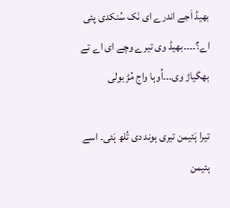بھیڈ اَجے اندرے ای نَک سُنکدی پئی اے؟۔۔۔۔بھیڈ وی تیرے وچے ای اے تے بھگیاڑ وی۔۔۔اُوہا واج مُڑ بولی

تیرا ہَئیمن تیری ہوند دی تُلھ ہَئی۔ اسے ہئیمن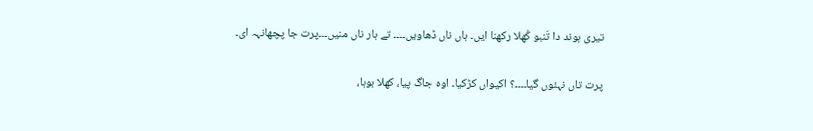تیری ہوند دا تَنبو کُھلا رکھنا ایں۔ ہاں ناں ڈھاویں۔۔۔۔ تے ہار ناں منیں۔۔۔پرت جا پچھانہہ ای۔

پرت تاں نہئوں گیا۔۔۔۔؟ اکیواں کڑکیا۔ اوہ جاگ پیا، کھلا بوہا،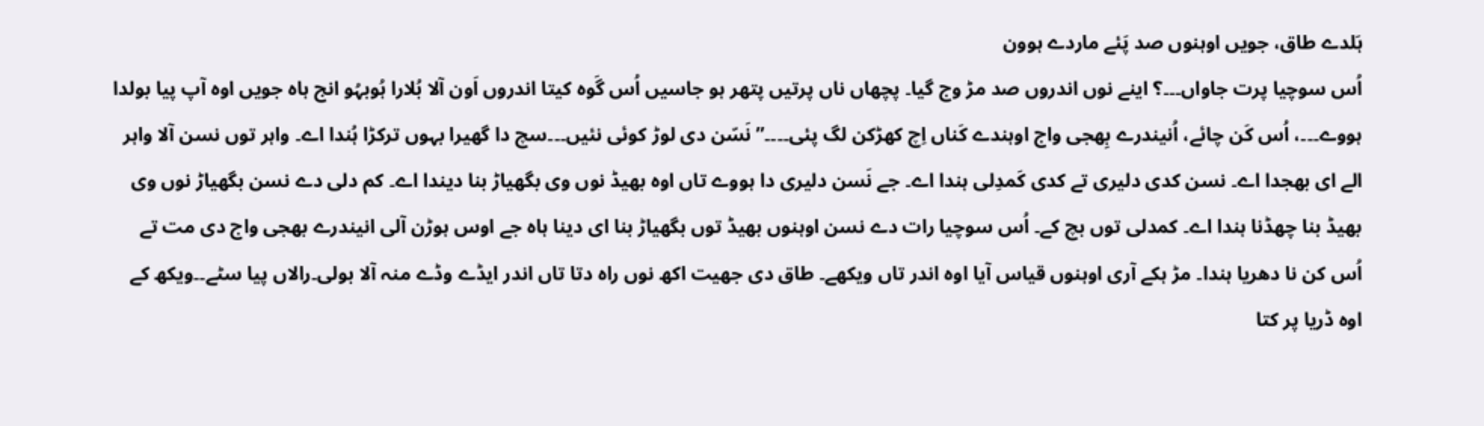ہَلدے طاق، جویں اوہنوں صد پَئے ماردے ہوون
اُس سوچیا پرت جاواں۔۔۔؟ اینے نوں اندروں صد مڑ وج گیا۔ پچھاں ناں پرتیں پتھر ہو جاسیں اُس گَوہ کیتا اندروں اَون آلا بُلارا ہُوبہُو انج ہاہ جویں اوہ آپ پیا بولدا ہووے۔۔۔، اُس کَن چائے، اُنیندرے بِھجی واج اوہندے کَناں اِچ کھڑکن لگ پئی۔۔۔۔” نَسّن دی لوڑ کوئی نئیں۔۔۔سچ دا گھیرا بہوں ترکڑا ہُندا اے۔ واہر توں نسن آلا واہر الے ای بھجدا اے۔ نسن کدی دلیری تے کدی کَمدِلی ہندا اے۔ جے نَسن دلیری دا ہووے تاں اوہ بھیڈ نوں وی بگھیاڑ بنا دیندا اے۔ کم دلی دے نسن بگھیاڑ نوں وی بھیڈ بنا چھڈنا ہندا اے۔ کمدلی توں بچ کے۔ اُس سوچیا رات دے نسن اوہنوں بھیڈ توں بگھیاڑ بنا ای دینا ہاہ جے اوس ہوڑن آلی انیندرے بھجی واج دی مت تے اُس کن نا دھریا ہندا۔ مڑ ہکے آری اوہنوں قیاس آیا اوہ اندر تاں ویکھے۔ طاق دی جھیت اکھ نوں راہ دتا تاں اندر ایڈے وڈے منہ آلا بولی۔رالاں پیا سٹے۔۔ویکھ کے اوہ ڈریا پر کتا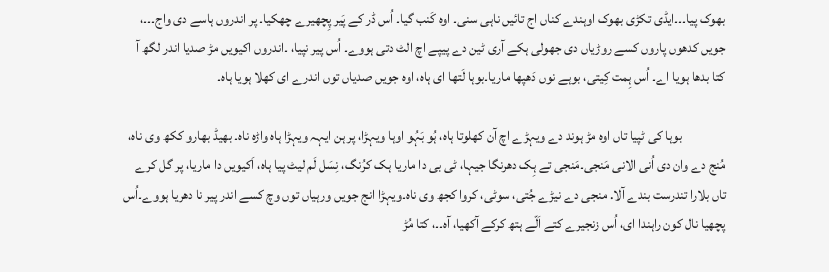بھوک پیا۔۔۔ایڈی تکڑی بھوک اوہندے کناں اج تائیں ناہی سنی۔ اوہ کَنب گیا۔ اُس ڈر کے پَیر پِچھیرے چھکیا۔ پر اندروں ہاسے دی واج۔۔۔، جویں کدھوں پاروں کسے روڑیاں دی جھولی ہکے آری ٹین دے پیپے اچ الٹ دتی ہووے۔ اُس پیر نپیا، ۔اندروں اکیویں مڑ صدیا اندر لگھ آ کتا بدھا ہویا اے۔ اُس ہِمت کِیتی، بوہے نوں دَھپھا ماریا۔بوہا لَتھا ای ہاہ، اوہ جویں صدیاں توں اندرے ای کھلا ہویا ہاہ۔

                بوہا کی ٹپیا تاں اوہ مڑ ہوند دے ویہڑے اچ آن کھلوتا ہاہ، ہُو بَہُو اوہا ویہڑا، پر ہن ایہہ ویہڑا ہاہ واڑہ ناہ۔ بھیڈ بھارو ککھ وی ناہ، مُنج دے وان دی اُنی الانی مَنجی۔مَنجی تے ہِک دھرنگا جیہا، ٹی بی دا ماریا ہک کرُنگ، نِسَل لَم لیٹ پیا ہاہ، اَکیویں دا ماریا، پر گل کرے تاں بلارا تندرست بندے آلا. منجی دے نیڑے جُتی، سوٹی، کروا کجھ وی ناہ۔ویہڑا انج جویں ورہیاں توں وچ کسے اندر پیر نا دھریا ہووے۔اُس پچھیا نال کون راہندا ای، اُس زنجیرے کتے اَلّے ہتھ کرکے آکھیا، آہ۔۔، کتا مُڑ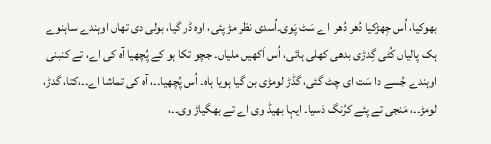بھوکیا، اُس جِھڑکیا دُھر دُھر  اے سَٹ پَوی۔اُسدی نظر مڑ پئی، اوہ ڈر گیا، بولی دی تھاں اوہندے ساہنوے ہک پالیاں کُٹی گِدڑی بدھی کھلی ہائی، اُس اَکھیں ملیاں۔ جچو تکا ہو کے پُچھیا آہ کی اے، تے کنبنی اوہندے جُسے دا سَت ای چٹ گئی، گڈڑ لومڑی بن گیا ہویا ہاہ۔ اُس پُچھیا۔۔، آہ کی تماشا اے۔۔،کتا، گدڑ، لومڑ۔۔، مَنجی تے پئے کرُنگ دَسیا۔ ایہا بھیڈ وی اے تے بھگیاڑ وی۔۔،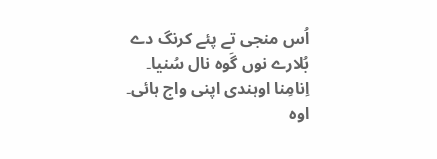اُس منجی تے پئے کرنگ دے بُلارے نوں گَوہ نال سُنیا۔ اِنامِنا اوہندی اپنی واج ہائی۔ اوہ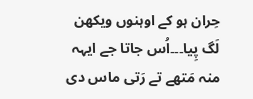حِران ہو کے اوہنوں ویکھن لَگ پِیا۔۔۔اُس جاتا جے ایہہ منہ مَتھے تے رَتی ماس دی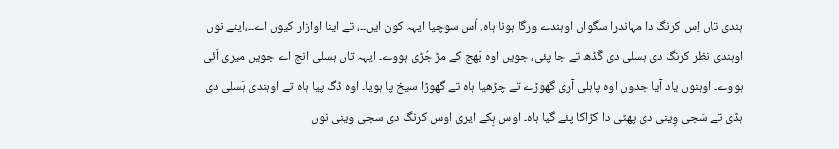ہندی تاں اِس کرنگ دا مہاندرا سگواں اوہندے ورگا ہونا ہاہ. اُس سوچیا ایہہ کون ایں۔۔، تے اینا اوازار کیوں اے۔۔،اینے نوں اوہندی نظر کرنگ دی ہسلی دی گَڈھ تے جا پئی، جویں اوہ بَھج کے مڑ جُڑی ہووے۔ ایہہ تاں ہسلی انج اے جویں میری اَئی ہووے۔ اوہنوں یاد آیا جدوں اوہ پاہلی آری گھوڑے تے چڑھیا ہاہ تے گھوڑا سیخ پا ہویا۔ اوہ ڈگ پیا ہاہ تے اوہندی ہَسلی دی ہڈی تے سَجی وِینی دی پھٹی دا کڑاکا پئے گیا ہاہ۔ اوس ہِکے ایری اوس کرنگ دی سجی وینی نوں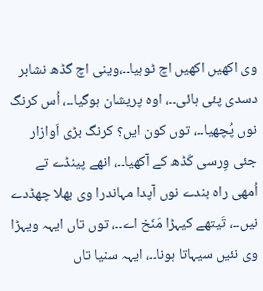وی اکھیں اکھیں اچ ٹوہیا۔۔،وینی اچ گڈھ نشابر دسدی پئی ہائی۔۔، اوہ پریشان ہوگیا۔۔، اُس کرنگ نوں پُچھیا۔۔، توں کون ایں؟ کرنگ بڑی اَوازار جئی وِرسی کَڈھ کے آکھیا۔۔، انھے پینڈے تے اُمھی راہ بندے نوں آپدا مہاندرا وی بھلا چھڈدے نیں۔۔، تَیتھے کیہڑا مَنَخ اے۔۔، توں تاں ایہہ ویہڑا وی نئیں سیہاتا ہونا۔۔، ایہہ سنیا تاں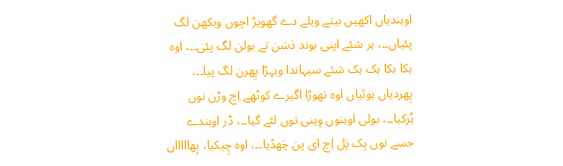اوہندیاں اکھیں بیتے ویلے دے گھویڑ اچوں ویکھن لگ پئیاں۔۔، ہر شئے اپنی ہوند دَسَن تے بولن لگ پئی۔۔، اوہ ہکا بکا ہک ہک شئے سیہاندا ویہڑا پِھرن لگ پیا۔۔، پِھردیاں ہوئیاں اوہ تھوڑا اگیرے کوٹھے اِچ وڑن نوں ہُرکیا۔۔، بولی اوہنوں وِینی توں لئے گیا۔۔، ڈر اوہندے جسے نوں ہِک پَل اِچ ای پن چَھڈیا۔۔، اوہ چِیکیا، بۭھاااااں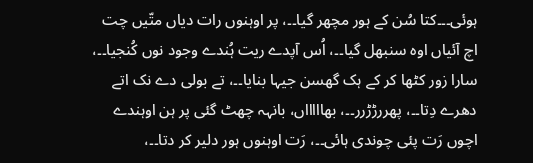ہوئی۔۔۔کتا سُن کے ہور مچھر گیا۔۔، پر اوہنوں رات دیاں متّیں چت اچ آئیاں اوہ سنبھل گیا۔۔، اُس آپدے ریت ہُندے وجود نوں کُنجیا۔۔، سارا زور کٹھا کر کے ہک گھسن جیہا بنایا۔۔، تے بولی دے نک اتے دھرے دِتا۔۔، پھررڑڑرر۔۔، بھاااااں، بانہہ چھٹ گئی پر ہن اوہندے اچوں رَت پئی چوندی ہائی۔۔، رَت اوہنوں ہور دلیر کر دتا۔۔،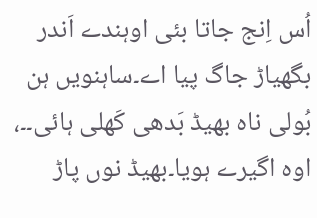اُس اِنج جاتا بئی اوہندے اَندر بگھیاڑ جاگ پیا اے۔ساہنویں ہن بُولی ناہ بھیڈ بَدھی کَھلی ہائی۔۔، اوہ اگیرے ہویا۔بھیڈ نوں پاڑ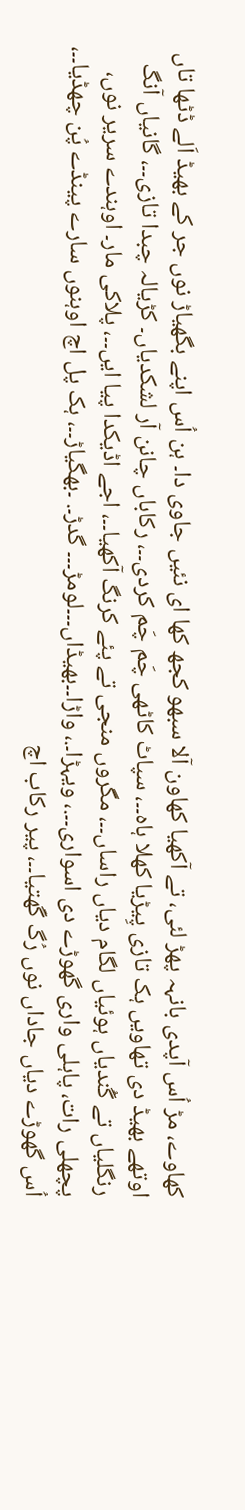کھاوے، مڑ اُس آپدی بانہہ پھڑ لئی، تے آکھیا کھاون آلا سبھو کجھ کھا ای نئیں جاوی دا۔ ہن اُس اپنے بگھیاڑ نوں جر کے بھیڈ اَلے ڈٹھا تاں اوتھے بھیڈ دی تھاویں ہک تازی پِیڑیا کھلا ہاہ۔۔، سپاٹ کاٹھی چَم چَم کردی۔۔، رکاباں چانن آر لشکدیاں۔ کڑیالہ چبدا تازی۔۔، گانیاں آنگ رنگلیاں تے گُندیاں ہوئیاں لگام دیاں راساں۔۔، مگروں منجی تے پئے کرنگ آکھیا۔۔، اجے اڈیکدا پیا ایں۔۔، پلاکی مار۔ اوہندے سریر نوں، پچھلی رات، پاہلی واری گھوڑے دی اسواری۔۔.، ویہڑا۔.، واڑا۔۔بھیڈاں۔۔۔لومڑ۔۔۔ گدڑ۔. ۔بھگیاڑ۔۔، ہک پل اچ اوہنوں سارے پینڈے پُن چھڈیا۔۔، اُس گھوڑے دیاں جاداں نوں رُگ گَھتیا۔۔، پیر رکاب اچ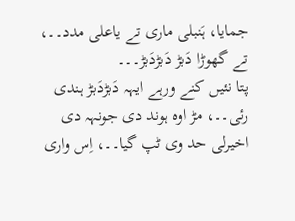جمایا، ہَنبلی ماری تے یاعلی مدد۔۔، تے گھوڑا دَبڑ دَبڑدَبڑ۔۔۔
پتا نئیں کنے ورہے ایہہ دَبڑدَبڑ ہندی رئی۔۔، مڑ اوہ ہوند دی جونہہ دی اخیرلی حد وی ٹپ گیا۔۔، اِس واری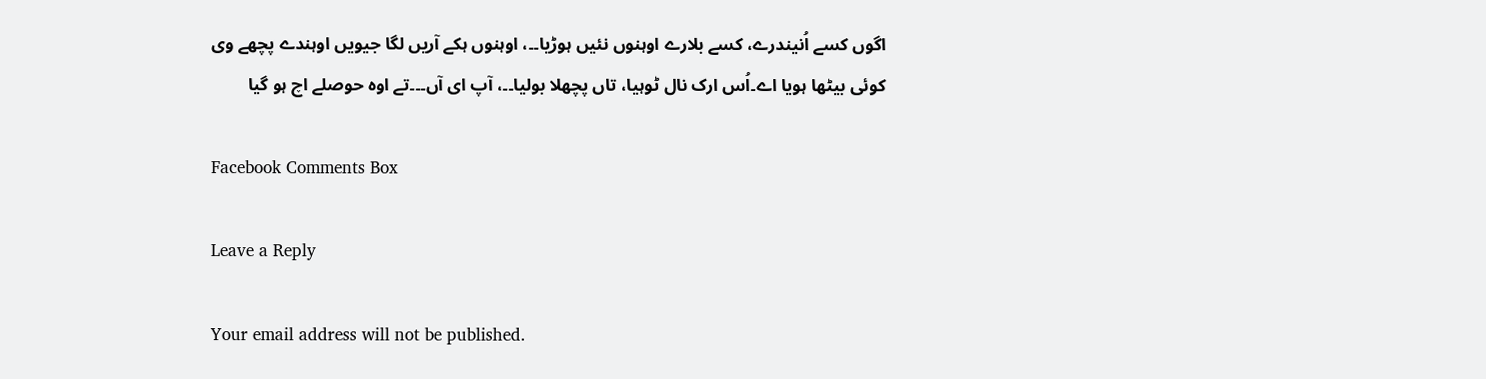اگوں کسے اُنیندرے، کسے بلارے اوہنوں نئیں ہوڑیا۔۔، اوہنوں ہکے آریں لگا جیویں اوہندے پچھے وی کوئی بیٹھا ہویا اے۔اُس ارک نال ٹوہیا، تاں پچھلا بولیا۔۔، آپ ای آں۔۔۔تے اوہ حوصلے اچ ہو گیا

Facebook Comments Box

Leave a Reply

Your email address will not be published.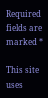Required fields are marked *

This site uses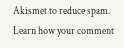Akismet to reduce spam. Learn how your comment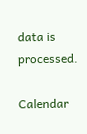data is processed.

Calendar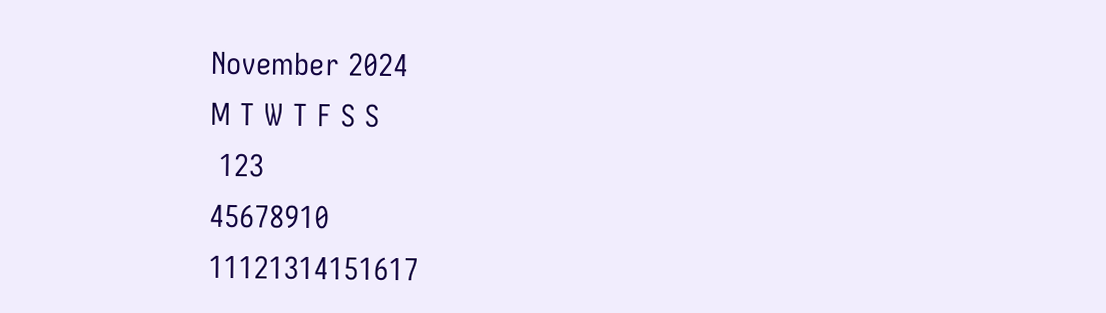November 2024
M T W T F S S
 123
45678910
11121314151617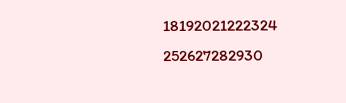18192021222324
252627282930